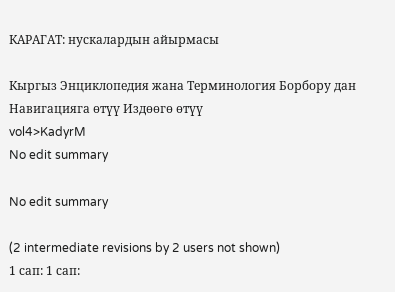КАРАГАТ: нускалардын айырмасы

Кыргыз Энциклопедия жана Терминология Борбору дан
Навигацияга өтүү Издөөгө өтүү
vol4>KadyrM
No edit summary

No edit summary

(2 intermediate revisions by 2 users not shown)
1 сап: 1 сап: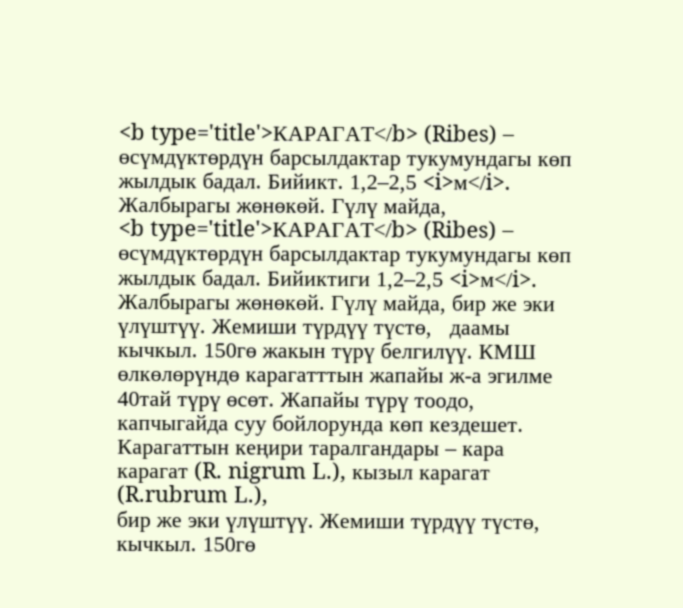<b type='title'>КАРАГАТ</b> (Ribes) – өсүмдүктөрдүн барсылдактар тукумундагы көп жылдык бадал. Бийикт. 1,2–2,5 <i>м</i>. Жалбырагы жөнөкөй. Гүлү майда,
<b type='title'>КАРАГАТ</b> (Ribes) – өсүмдүктөрдүн барсылдактар тукумундагы көп жылдык бадал. Бийиктиги 1,2–2,5 <i>м</i>. Жалбырагы жөнөкөй. Гүлү майда, бир же эки үлүштүү. Жемиши түрдүү түстө,   даамы кычкыл. 150гө жакын түрү белгилүү. КМШ өлкөлөрүндө карагатттын жапайы ж-а эгилме 40тай түрү өсөт. Жапайы түрү тоодо, капчыгайда суу бойлорунда көп кездешет. Карагаттын кеңири таралгандары – кара карагат (R. nigrum L.), кызыл карагат (R.rubrum L.),
бир же эки үлүштүү. Жемиши түрдүү түстө, кычкыл. 150гө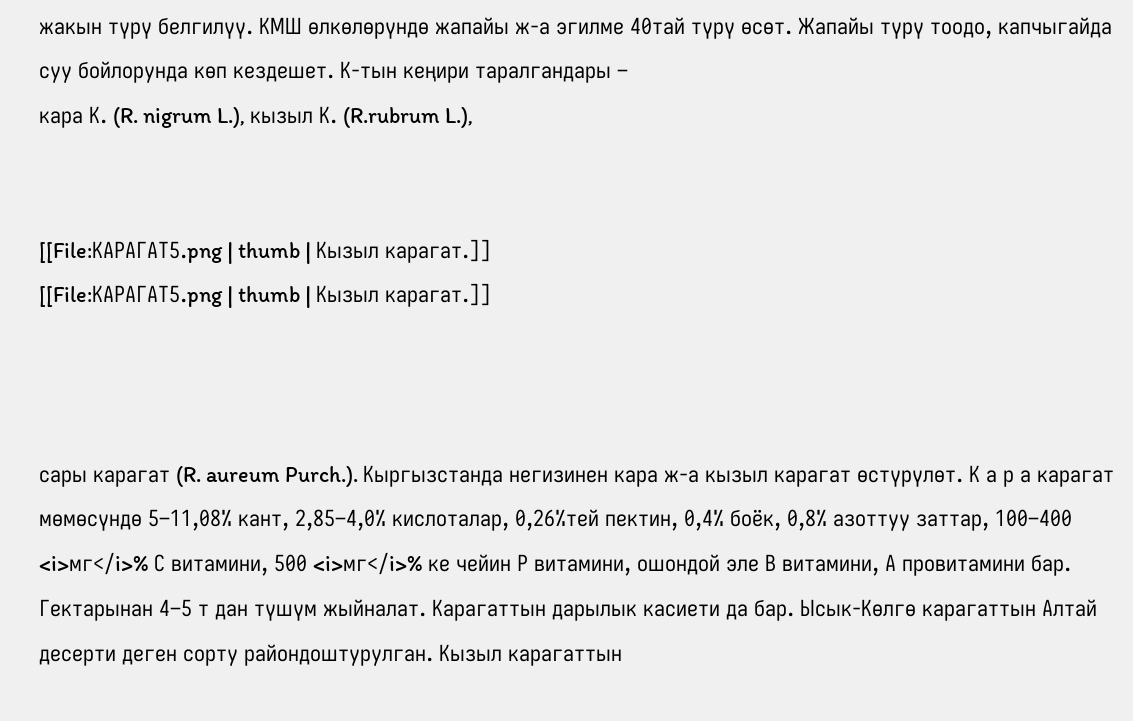жакын түрү белгилүү. КМШ өлкөлөрүндө жапайы ж-а эгилме 40тай түрү өсөт. Жапайы түрү тоодо, капчыгайда суу бойлорунда көп кездешет. К-тын кеңири таралгандары –
кара К. (R. nigrum L.), кызыл К. (R.rubrum L.),


[[File:КАРАГАТ5.png | thumb | Кызыл карагат.]]
[[File:КАРАГАТ5.png | thumb | Кызыл карагат.]]



сары карагат (R. aureum Purch.). Кыргызстанда негизинен кара ж-а кызыл карагат өстүрүлөт. К а р а карагат мөмөсүндө 5–11,08% кант, 2,85–4,0% кислоталар, 0,26%тей пектин, 0,4% боёк, 0,8% азоттуу заттар, 100–400 <i>мг</i>% С витамини, 500 <i>мг</i>% ке чейин Р витамини, ошондой эле В витамини, А провитамини бар. Гектарынан 4–5 т дан түшүм жыйналат. Карагаттын дарылык касиети да бар. Ысык-Көлгө карагаттын Алтай десерти деген сорту райондоштурулган. Кызыл карагаттын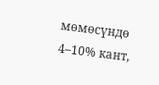мөмөсүндө 4–10% кант,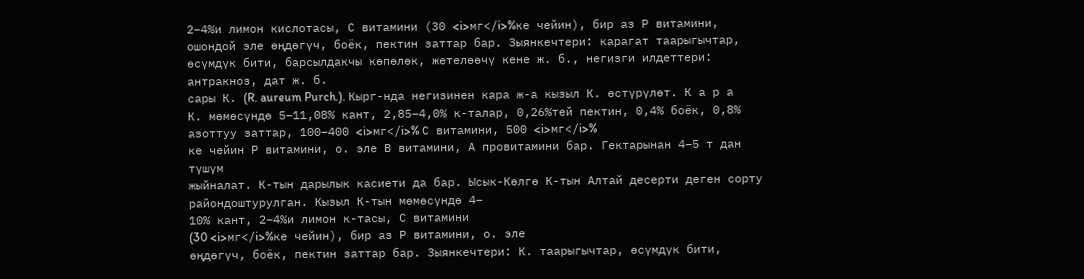2–4%и лимон кислотасы, С витамини (30 <i>мг</i>%ке чейин), бир аз Р витамини, ошондой эле өңдөгүч, боёк, пектин заттар бар. Зыянкечтери: карагат таарыгычтар, өсүмдүк бити, барсылдакчы көпөлөк, жетелөөчү кене ж. б., негизги илдеттери: антракноз, дат ж. б.
сары К. (R. aureum Purch.). Кырг-нда негизинен кара ж-а кызыл К. өстүрүлөт. К а р а
К. мөмөсүндө 5–11,08% кант, 2,85–4,0% к-талар, 0,26%тей пектин, 0,4% боёк, 0,8% азоттуу заттар, 100–400 <i>мг</i>% С витамини, 500 <i>мг</i>%
ке чейин Р витамини, о. эле В витамини, А провитамини бар. Гектарынан 4–5 т дан түшүм
жыйналат. К-тын дарылык касиети да бар. Ысык-Көлгө К-тын Алтай десерти деген сорту
райондоштурулган. Кызыл К-тын мөмөсүндө 4–
10% кант, 2–4%и лимон к-тасы, С витамини
(30 <i>мг</i>%ке чейин), бир аз Р витамини, о. эле
өңдөгүч, боёк, пектин заттар бар. Зыянкечтери: К. таарыгычтар, өсүмдүк бити,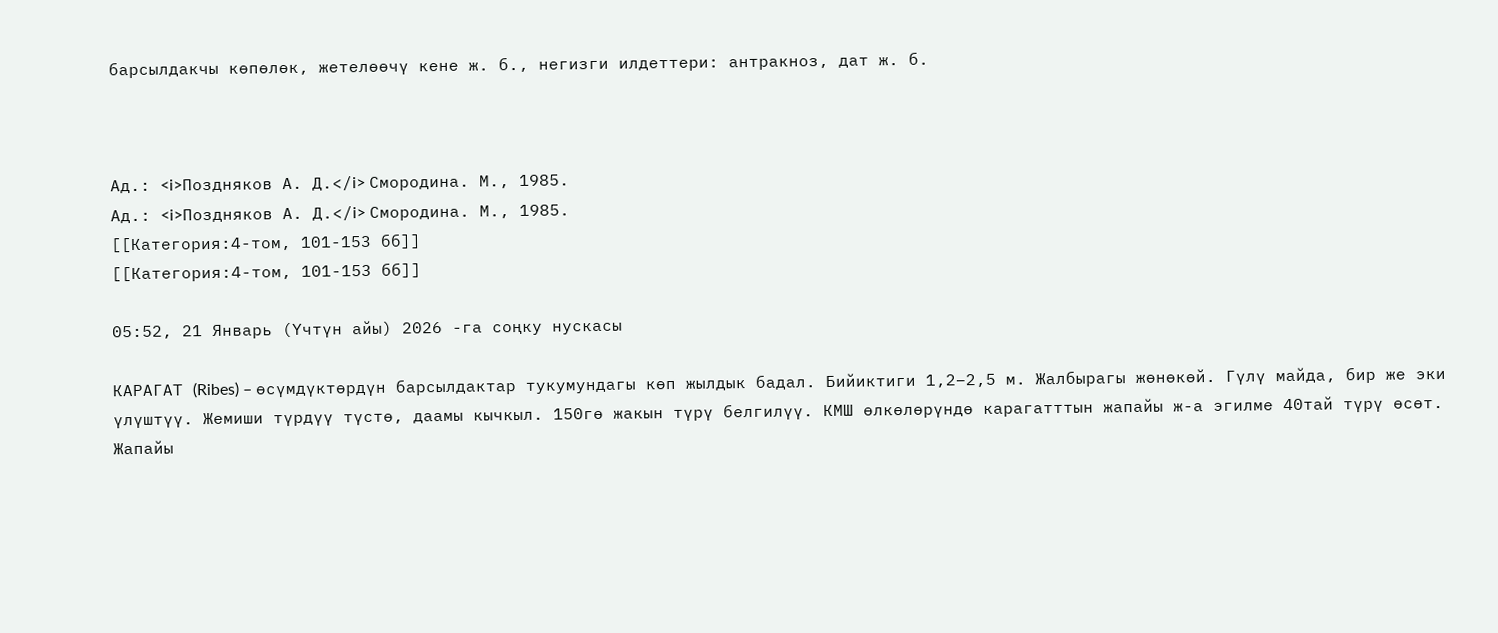барсылдакчы көпөлөк, жетелөөчү кене ж. б., негизги илдеттери: антракноз, дат ж. б.



Ад.: <i>Поздняков А. Д.</i> Смородина. М., 1985.
Ад.: <i>Поздняков А. Д.</i> Смородина. М., 1985.
[[Категория:4-том, 101-153 бб]]
[[Категория:4-том, 101-153 бб]]

05:52, 21 Январь (Үчтүн айы) 2026 -га соңку нускасы

КАРАГАТ (Ribes) – өсүмдүктөрдүн барсылдактар тукумундагы көп жылдык бадал. Бийиктиги 1,2–2,5 м. Жалбырагы жөнөкөй. Гүлү майда, бир же эки үлүштүү. Жемиши түрдүү түстө, даамы кычкыл. 150гө жакын түрү белгилүү. КМШ өлкөлөрүндө карагатттын жапайы ж-а эгилме 40тай түрү өсөт. Жапайы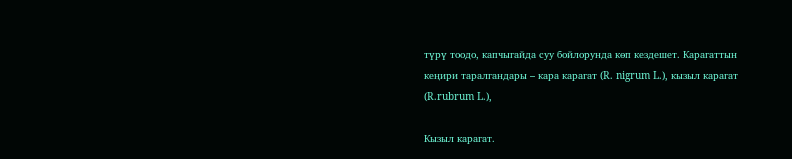түрү тоодо, капчыгайда суу бойлорунда көп кездешет. Карагаттын кеңири таралгандары – кара карагат (R. nigrum L.), кызыл карагат (R.rubrum L.),

Кызыл карагат.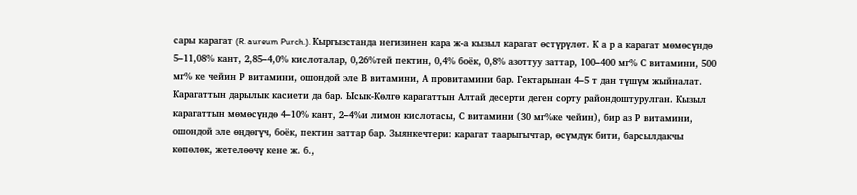сары карагат (R. aureum Purch.). Кыргызстанда негизинен кара ж-а кызыл карагат өстүрүлөт. К а р а карагат мөмөсүндө 5–11,08% кант, 2,85–4,0% кислоталар, 0,26%тей пектин, 0,4% боёк, 0,8% азоттуу заттар, 100–400 мг% С витамини, 500 мг% ке чейин Р витамини, ошондой эле В витамини, А провитамини бар. Гектарынан 4–5 т дан түшүм жыйналат. Карагаттын дарылык касиети да бар. Ысык-Көлгө карагаттын Алтай десерти деген сорту райондоштурулган. Кызыл карагаттын мөмөсүндө 4–10% кант, 2–4%и лимон кислотасы, С витамини (30 мг%ке чейин), бир аз Р витамини, ошондой эле өңдөгүч, боёк, пектин заттар бар. Зыянкечтери: карагат таарыгычтар, өсүмдүк бити, барсылдакчы көпөлөк, жетелөөчү кене ж. б.,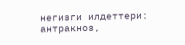негизги илдеттери: антракноз,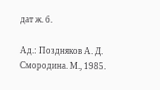дат ж. б.

Ад.: Поздняков А. Д. Смородина. М., 1985.